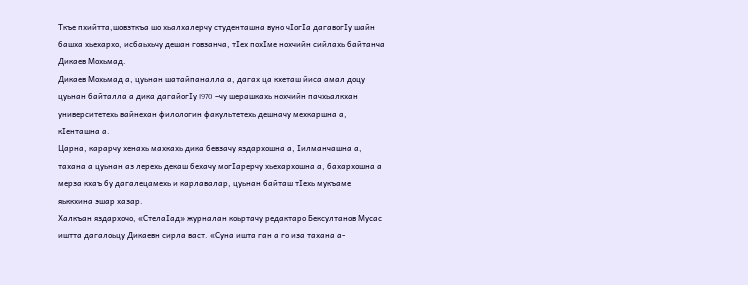Ткъе пхийтта,шовзткъа шо хьалхалерчу студенташна вуно чIогIа дагавогIу шайн башха хьехархо, исбаьхьчу дешан говзанча, тIех похIме нохчийн сийлахь байтанча Дикаев Мохьмад.
Дикаев Мохьмад а, цуьнан шатайпаналла а, дагах ца кхеташ йиса амал доцу цуьнан байталла а дика дагайогIу I970 –чу шерашкахь нохчийн пачхьалкхан университетехь вайнехан филологин факультетехь дешначу мехкаршна а, кIенташна а.
Царна, карарчу хенахь махкахь дика бевзачу яздархошна а, Iилманчашна а, тахана а цуьнан аз лерехь декаш бехачу могIарерчу хьехархошна а, бахархошна а мерза кхаъ бу дагалецамехь и карлавалар, цуьнан байташ тIехь мукъаме яьккхина эшар хазар.
Халкъан яздархочо, «СтелаIад» журналан коьртачу редактаро Бексултанов Мусас иштта дагалоьцу Дикаевн сирла васт. «Суна ишта ган а го иза тахана а-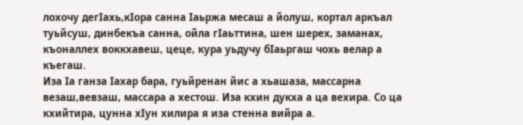лохочу дегIахь,кIора санна Iаьржа месаш а йолуш, кортал аркъал туьйсуш, динбекъа санна, ойла гIаьттина, шен шерех, заманах, къоналлех воккхавеш, цеце, кура уьдучу бIаьргаш чохь велар а къегаш.
Иза Iа ганза Iахар бара, гуьйренан йис а хьашаза, массарна везаш,вевзаш, массара а хестош. Иза кхин дукха а ца вехира. Со ца кхийтира, цунна хIун хилира я иза стенна вийра а.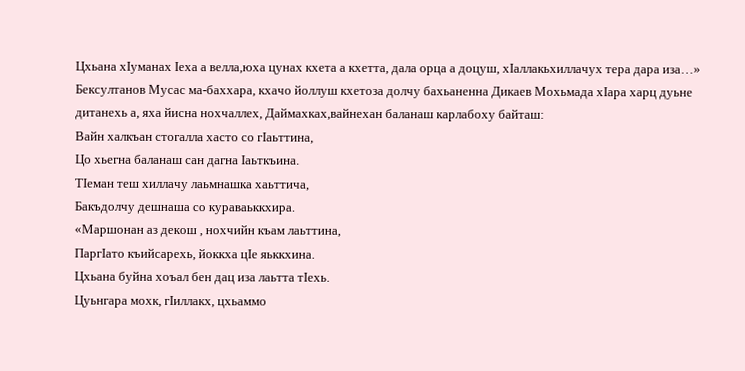Цхьана хIуманах Iеха а велла,юха цунах кхета а кхетта, дала орца а доцуш, хIаллакьхиллачух тера дара иза…»
Бексултанов Мусас ма-баххара, кхачо йоллуш кхетоза долчу бахьаненна Дикаев Мохьмада хIара харц дуьне дитанехь а, яха йисна нохчаллех, Даймахках,вайнехан баланаш карлабоху байташ:
Вайн халкъан стогалла хасто со гIаьттина,
Цо хьегна баланаш сан дагна Iаьткъина.
ТIеман теш хиллачу лаьмнашка хаьттича,
Бакъдолчу дешнаша со кураваьккхира.
«Маршонан аз декош , нохчийн къам лаьттина,
ПаргIато къийсарехь, йоккха цIе яьккхина.
Цхьана буйна хоъал бен дац иза лаьтта тIехь.
Цуьнгара мохк, гIиллакх, цхьаммо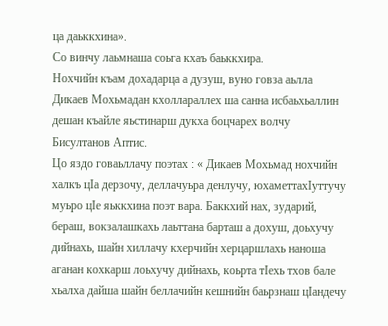ца даьккхина».
Со винчу лаьмнаша соьга кхаъ баьккхира.
Нохчийн къам дохадарца а дузуш, вуно говза аьлла Дикаев Мохьмадан кхоллараллех ша санна исбаьхьаллин дешан къайле яьстинарш дукха боцчарех волчу Бисултанов Аптис.
Цо яздо говаьллачу поэтах : « Дикаев Мохьмад нохчийн халкъ цIа дерзочу, деллачуьра денлучу, юхаметтахIуттучу муьро цIе яьккхина поэт вара. Баккхий нах, зударий, бераш, вокзалашкахь лаьттана барташ а дохуш, доьхучу дийнахь, шайн хиллачу кхерчийн херцаршлахь наноша аганан кохкарш лоьхучу дийнахь, коьрта тIехь тхов бале хьалха дайша шайн беллачийн кешнийн баьрзнаш цIандечу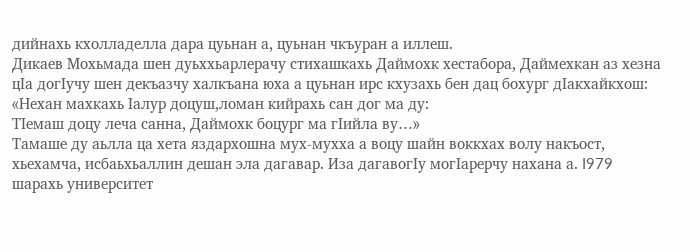дийнахь кхолладелла дара цуьнан а, цуьнан чкъуран а иллеш.
Дикаев Мохьмада шен дуьххьарлерачу стихашкахь Даймохк хестабора, Даймехкан аз хезна цIа догIучу шен декъазчу халкъана юха а цуьнан ирс кхузахь бен дац бохург дIакхайкхош:
«Нехан махкахь Iалур доцуш,ломан кийрахь сан дог ма ду:
ТIемаш доцу леча санна, Даймохк боцург ма гIийла ву…»
Тамаше ду аьлла ца хета яздархошна мух-мухха а воцу шайн воккхах волу накъост, хьехамча, исбаьхьаллин дешан эла дагавар. Иза дагавогIу могIарерчу нахана а. I979 шарахь университет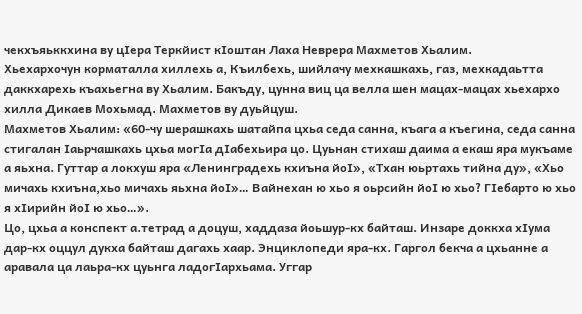чекхъяьккхина ву цIера Теркйист кIоштан Лаха Неврера Махметов Хьалим.
Хьехархочун корматалла хиллехь а, Къилбехь, шийлачу мехкашкахь, газ, мехкадаьтта даккхарехь къахьегна ву Хьалим. Бакъду, цунна виц ца велла шен мацах-мацах хьехархо хилла Дикаев Мохьмад. Махметов ву дуьйцуш.
Махметов Хьалим: «60-чу шерашкахь шатайпа цхьа седа санна, къага а къегина, седа санна стигалан Iаьрчашкахь цхьа могIа дIабехьира цо. Цуьнан стихаш даима а екаш яра мукъаме а яьхна. Гуттар а локхуш яра «Ленинградехь кхиъна йоI», «Тхан юьртахь тийна ду», «Хьо мичахь кхиъна,хьо мичахь яьхна йоI»… Вайнехан ю хьо я оьрсийн йоI ю хьо? ГIебарто ю хьо я хIирийн йоI ю хьо…».
Цо, цхьа а конспект а.тетрад а доцуш, хаддаза йоьшур-кх байташ. Инзаре доккха хIума дар-кх оццул дукха байташ дагахь хаар. Энциклопеди яра-кх. Гаргол бекча а цхьанне а аравала ца лаьра-кх цуьнга ладогIархьама. Уггар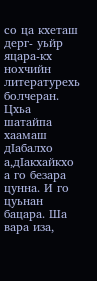со ца кхеташ дерг- уьйр яцара-кх нохчийн литературехь болчеран. Цхьа шатайпа хаамаш дIабалхо а,дIакхайкхо а го безара цунна. И го цуьнан бацара. Ша вара иза,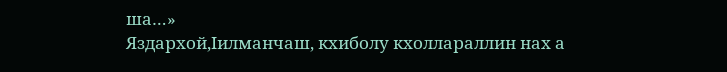ша…»
Яздархой,Iилманчаш, кхиболу кхоллараллин нах а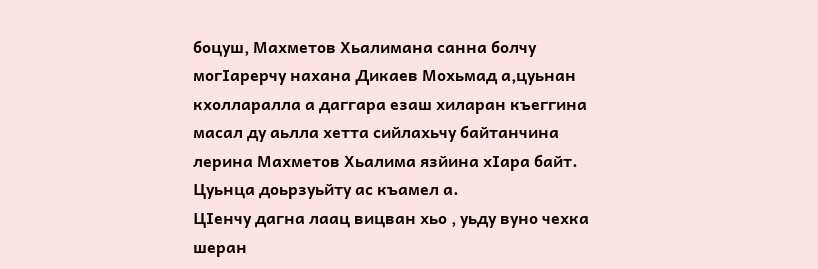боцуш, Махметов Хьалимана санна болчу могIарерчу нахана Дикаев Мохьмад а,цуьнан кхолларалла а даггара езаш хиларан къеггина масал ду аьлла хетта сийлахьчу байтанчина лерина Махметов Хьалима язйина хIара байт. Цуьнца доьрзуьйту ас къамел а.
ЦIенчу дагна лаац вицван хьо , уьду вуно чехка шеран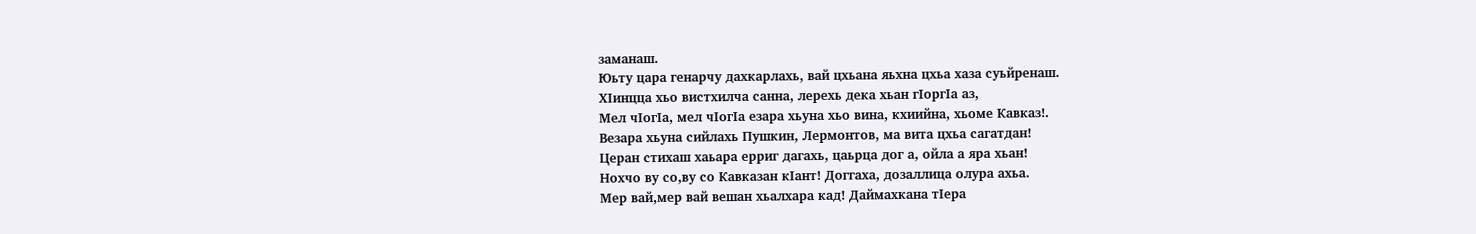заманаш.
Юьту цара генарчу дахкарлахь, вай цхьана яьхна цхьа хаза суьйренаш.
ХIинцца хьо вистхилча санна, лерехь дека хьан гIоргIа аз,
Мел чIогIа, мел чIогIа езара хьуна хьо вина, кхиийна, хьоме Кавказ!.
Везара хьуна сийлахь Пушкин, Лермонтов, ма вита цхьа сагатдан!
Церан стихаш хаьара ерриг дагахь, цаьрца дог а, ойла а яра хьан!
Нохчо ву со,ву со Кавказан кIант! Доггаха, дозаллица олура ахьа.
Мер вай,мер вай вешан хьалхара кад! Даймахкана тIера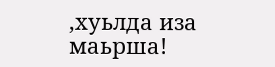,хуьлда иза маьрша!